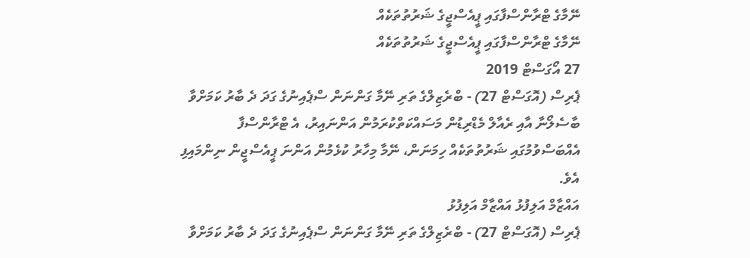ނޭމާގެ ޓްރާންސްފާގައި ޕީއެސްޖީގެ ޝަރުތުތަކެއް
ނޭމާގެ ޓްރާންސްފާގައި ޕީއެސްޖީގެ ޝަރުތުތަކެއް
27 އޯގަސްޓް 2019
ޕެރިސް (އޮގަސްޓް 27) - ބްރެޒިލްގެ ތަރި ނޭމާ ގަންނަން ސްޕެއިނުގެ ގަދަ ދެ ބާރު ކަމަށްވާ ބާސެލޯނާ އާއި ރެއާލް މެޑްރިޑުން މަސައްކަތްކުރަމުން އަންނައިރު، އެ ޓްރާންސްފާ އެއްބަސްވުމުގައި ޝަރުތުތަކެއް ހިމަނަން، ނޭމާ މިހާރު ކުޅެމުން އަންނަ ޕީއެސްޖީން ނިންމައިފި އެވެ.
އައްޒާމް އަލިފުޅު އައްޒާމް އަލިފުޅު
ޕެރިސް (އޮގަސްޓް 27) - ބްރެޒިލްގެ ތަރި ނޭމާ ގަންނަން ސްޕެއިނުގެ ގަދަ ދެ ބާރު ކަމަށްވާ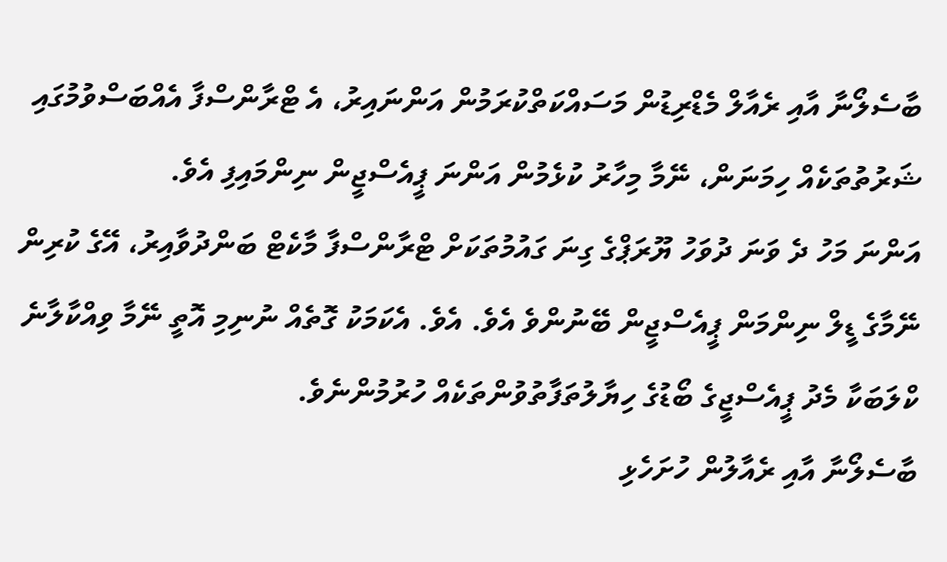ބާސެލޯނާ އާއި ރެއާލް މެޑްރިޑުން މަސައްކަތްކުރަމުން އަންނައިރު، އެ ޓްރާންސްފާ އެއްބަސްވުމުގައި ޝަރުތުތަކެއް ހިމަނަން، ނޭމާ މިހާރު ކުޅެމުން އަންނަ ޕީއެސްޖީން ނިންމައިފި އެވެ.
އަންނަ މަހު ދެ ވަނަ ދުވަހު ޔޫރަޕްގެ ގިނަ ގައުމުތަކަށް ޓްރާންސްފާ މާކެޓް ބަންދުވާއިރު، އޭގެ ކުރިން ނޭމާގެ ޑީލް ނިންމަން ޕީއެސްޖީން ބޭނުންވެ އެވެ. އެވެ. އެކަމަކު ގޮތެއް ނުނިމި އޮތީ ނޭމާ ވިއްކާލާނެ ކްލަބަކާ މެދު ޕީއެސްޖީގެ ބޯޑުގެ ހިޔާލުތަފާތުވުންތަކެއް ހުރުމުންނެވެ.
ބާސެލޯނާ އާއި ރެއާލުން ހުށަހެޅި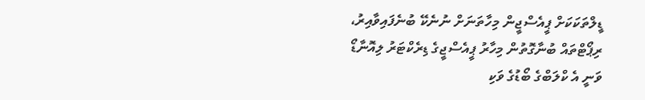ޑީލްތަކަކަށް ޕީއެސްޖީން މިހާތަނަށް ނުނެކޭ ބުނެފައިވާއިރު، ރިޕޯޓްތައް ބުނާގޮތުން މިހާރު ޕީއެސްޖީގެ ޑިރެކްޓަރު ލިއޮނާޑޯ ވަނީ އެ ކްލަބްގެ ބޯޑުގެ ވަކި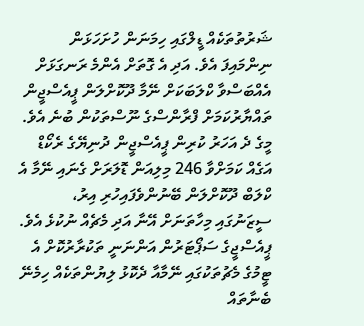ޝަރުތުތަކެއް ޑީލްގައި ހިމަނަން ހުށަހަޅަން ނިންމައިފަ އެވެ. އަދި އެ ގޮތަށް އެންމެ ރަނގަޅަށް އެއްބަސްވާ ކްލަބަކަށް ނޭމާ ދޫކޮށްލަން ޕީއެސްޖީން ތައްޔާރުކަމަށް ފްރާންސްގެ ނޫސްތަކުން ބުނެ އެވެ.
މީގެ ދެ އަހަރު ކުރިން ޕީއެސްޖީން ދުނިޔޭގެ ރެކޯޑް އަގެއް ކަމަށްވާ 246 މިލިއަން ޑޮލަރަށް ގެނައި ނޭމާ އެ ކްލަބް ދޫކޮށްލަން ބޭނުންވެފައިހުރި އިރު، ސީޒަނުގައި މިހާތަނަށް އޭނާ އަދި މެޗެއް ނުކުޅެ އެވެ. ޕީއެސްޖީގެ ސަޕޯޓަރުން އަންނަނީ ތަކުރާރުކޮށް އެ ޓީމުގެ މެޗުތަކުގައި ނޭމާއާ ދެކޮޅު ލިޔުންތަކެއް ހިމެނޭ ބެނާތައް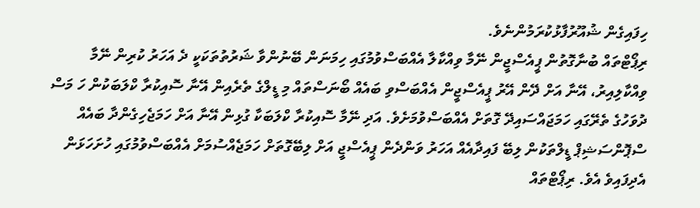ހިފައިގެން ޝުއޫރުފާޅުކުރަމުންނެވެ.
ރިޕޯޓްތައް ބުނާގޮތުން ޕީއެސްޖީން ނޭމާ ވިއްކާލާ އެއްބަސްވުމުގައި ހިމަނަން ބޭނުންވާ ޝަރުތުތަކަކީ ދެ އަހަރު ކުރިން ނޭމާ ވިއްކާލިއިރު، އޭނާ އަށް ދޭން އޭރު ޕީއެސްޖީން އެއްބަސްވި ބައެއް ބޯނަސްތައް މި ޑީލްގެ ތެރެއިން އޭނާ ސޮއިކުރާ ކްލަބަކުން ހަ މަސް ދުވަހުގެ ތެރޭގައި ހަމަޖައްސައިދޭ ގޮތަށް އެއްބަސްވުމަށެވެ. އަދި ނޭމާ ސޮއިކުރާ ކްލަބަކާ ގުޅިން އޭނާ އަށް ހަމަޖެހިގެންދާ ބައެއް ސްޕޮންސަޝިޕް ޑީލްތަކުން ލިބޭ ފައިދާއެއް އަހަރު ވަންދެން ޕީއެސްޖީ އަށް ލިބޭގޮތަށް ހަމަޖެއްސުމަށް އެއްބަސްވުމުގައި ހުށަހަޅަން އެދިފައިވެ އެވެ. ރިޕޯޓްތައް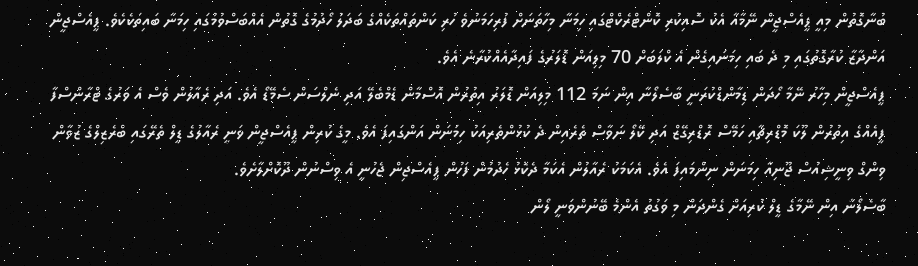ބުނާގޮތުން މިއީ ޕީއެސްޖީން ނޭމާއާ އެކު ސޮއިކުރި ކޮންޓްރެކްޓްގައި ހިމަނާ މިހާތަނަށް ފުރިހަމަނުވެ ހުރި ކަންތައްތަކެއްގެ ބަދަލު ހޯދުމުގެ ގޮތުން އެއްބަސްވުމުގައި ހިމަނާ ބައިތަކެކެވެ. ޕީއެސްޖީން އަންދާޒާ ކުރާގޮތުގައި މި ދެ ބައި ހިމަނައިގެން އެ ކްލަބަށް 70 މިލިއަން ޑޮލަރުގެ ފައިދާއެއްކުރާނެ އެވެ.
ޕީއެސްޖީން މިހާރު ނޭމާ ހޯދަން ޑިމާންޑްކުރަނީ ބާސެލޯނާ އިން ނަމަ 112 މިލިއަން ޑޮލަރު އިތުރުން އޮސްމާން ޑެމްބެލޭ އަދި ނެލްސަން ސެމޭޑޯ އެވެ. އަދި ރެއާލުން ވެސް އެ ވަރުގެ ޓްރާންސްފާ ފީއެއްގެ އިތުރުން ލޫކަ މޮޑްރިޗާއި ހަމޭސް ރޮޑްރިގޭޒް އަދި ކޭލޯ ނަވާސް ތެރެއިން ދެ ކުޅުންތެރިއަކު ހިމަނަން އަންގައިފަ އެވެ. މީގެ ކުރިން ޕީއެސްޖީން ވަނީ ރެއާލުގެ ޑީލް ތެރޭގައި ބްރެޒިލްގެ ޒުވާން ވިންގް ވިނީޝިއުސް ޖޫނިއާ ހިމަނަން ނިންމައިފަ އެވެ. އެކަމަކު ރެއާލުން އެކަމާ ދެކޮޅު ހެދުމުން ފަހުން ޕީއެސްޖިން ޖެހުނީ އެ ވިސްނުން ދޫކޮށްލާށެވެ.
ބާސެލޯނާ އިން ނޭމާގެ ޑީލް ކުރިއަށް ގެންދަން މި ވަގުތު އެންމެ ބޭނުންވަނީ ލޯން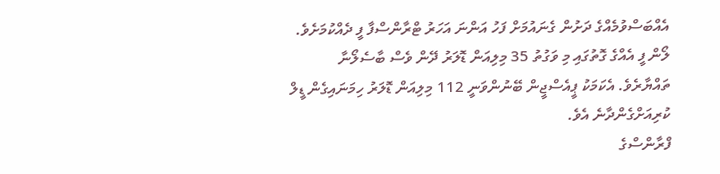އެއްބަސްވުމެއްގެ ދަށުން ގެނައުމަށް ފަހު އަންނަ އަހަރު ޓްރާންސްފާ ފީ ދެއްކުމަށެވެ. ލޯން ފީ އެއްގެ ގޮތުގައި މި ވަގުތު 35 މިލިއަން ޑޮލަރު ދޭން ވެސް ބާސެލޯނާ ތައްޔާރެވެ. އެކަމަކު ޕީއެސްޖީން ބޭނުންވަނީ 112 މިލިއަން ޑޮލަރު ހިމަނައިގެން ޑީލް ކުރިއަށްގެންދާނެ އެވެ.
ފްރާންސްގެ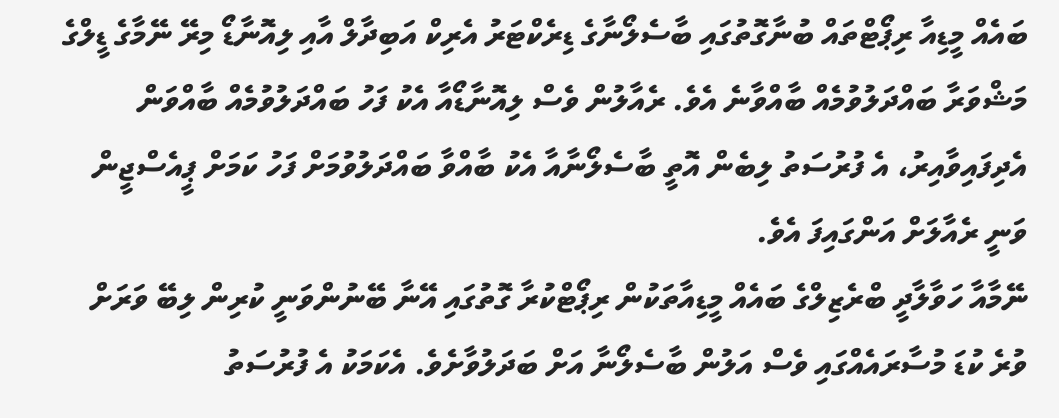ބައެއް މީޑިއާ ރިޕޯޓްތައް ބުނާގޮތުގައި ބާސެލޯނާގެ ޑިރެކްޓަރު އެރިކް އަބިދާލް އާއި ލިއޮނާޑޯ މިރޭ ނޭމާގެ ޑީލްގެ މަޝްވަރާ ބައްދަލުވުމެއް ބާއްވާނެ އެވެ. ރެއާލުން ވެސް ލިއޮނާޑޯއާ އެކު ފަހު ބައްދަލުވުމެއް ބާއްވަން އެދިފައިވާއިރު، އެ ފުރުސަތު ލިބެން އޮތީ ބާސެލޯނާއާ އެކު ބާއްވާ ބައްދަލުވުމަށް ފަހު ކަމަށް ޕީއެސްޖީން ވަނީ ރެއާލަށް އަންގައިފަ އެވެ.
ނޭމާއާ ހަވާލާދީ ބްރެޒިލްގެ ބައެއް މީޑިއާތަކުން ރިޕޯޓްކުރާ ގޮތުގައި އޭނާ ބޭނުންވަނީ ކުރިން ލިބޭ ވަރަށް ވުރެ ކުޑަ މުސާރައެއްގައި ވެސް އަލުން ބާސެލޯނާ އަށް ބަދަލުވާށެވެ. އެކަމަކު އެ ފުރުސަތު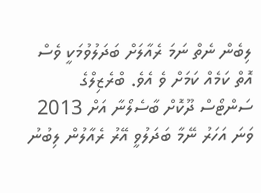ލިބެން ނެތް ނަމަ ރެއާލަށް ބަދަލުވުމަކީ ވެސް އޮތް ކަމެއް ކަމަށް ވެ އެވެ. ބްރެޒިލްގެ ސަންޓޯސް ދޫކޮށް ބާސެލޯނާ އަށް 2013 ވަނަ އަހަރު ނޭމާ ބަދަލުވީ އޭރު ރެއާލުން ލިބުނު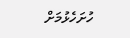ހުށަހެޅުމަށް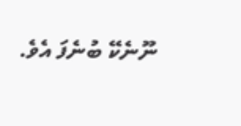ނޫނެކޭ ބުނެފަ އެވެ.